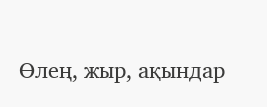Өлең, жыр, ақындар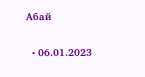Абай

  • 06.01.2023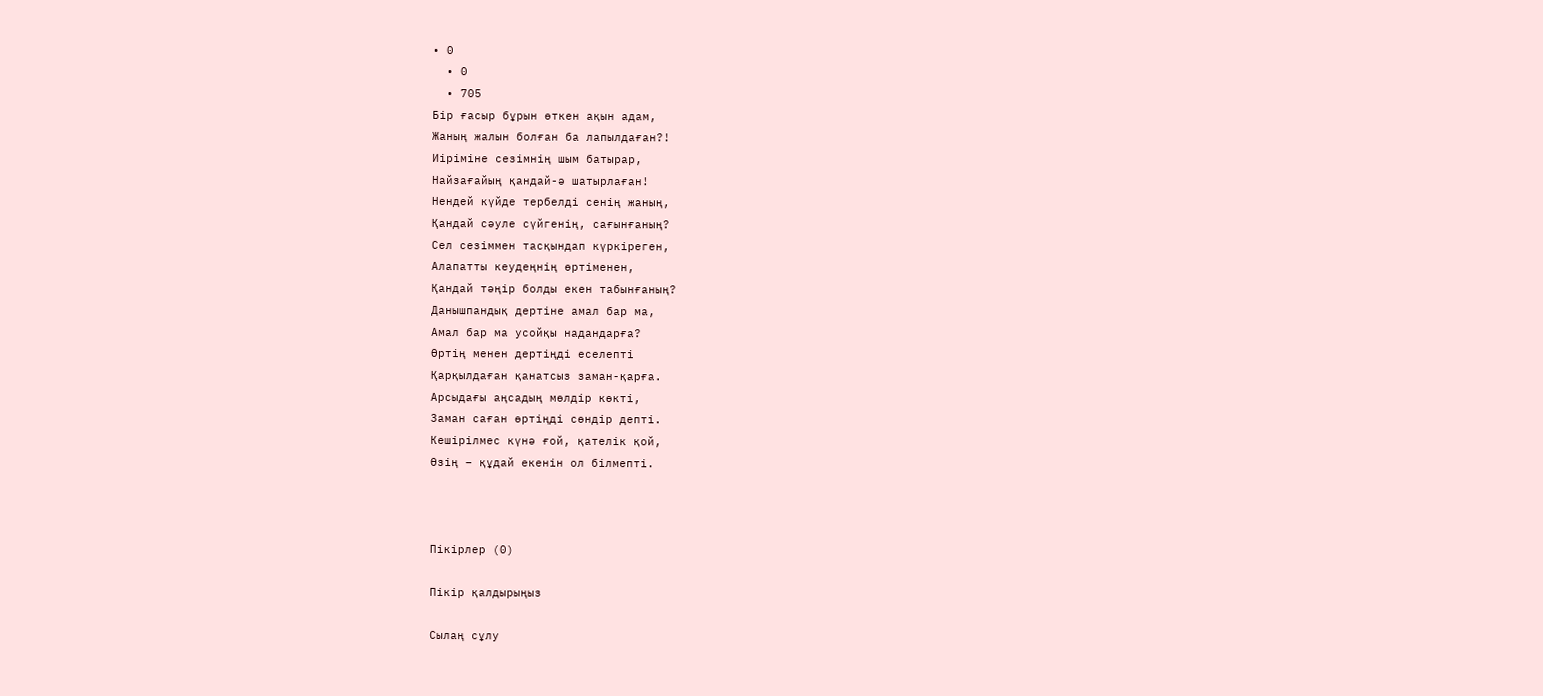• 0
  • 0
  • 705
Бір ғасыр бұрын өткен ақын адам,
Жаның жалын болған ба лапылдаған?!
Иіріміне сезімнің шым батырар,
Найзағайың қандай-ә шатырлаған!
Нендей күйде тербелді сенің жаның,
Қандай сәуле сүйгенің, сағынғаның?
Сел сезіммен тасқындап күркіреген,
Алапатты кеудеңнің өртіменен,
Қандай тәңір болды екен табынғаның?
Данышпандық дертіне амал бар ма,
Амал бар ма усойқы надандарға?
Өртің менен дертіңді еселепті
Қарқылдаған қанатсыз заман-қарға.
Арсыдағы аңсадың мөлдір көкті,
Заман саған өртіңді сөндір депті.
Кешірілмес күнә ғой, қателік қой,
Өзің – құдай екенін ол білмепті.



Пікірлер (0)

Пікір қалдырыңыз

Сылаң сұлу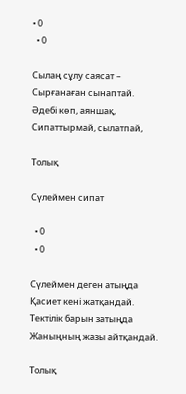• 0
  • 0

Сылаң сұлу саясат –
Сырғанаған сынаптай.
Әдебі көп, аяншақ,
Сипаттырмай, сылатпай,

Толық

Сүлеймен сипат

  • 0
  • 0

Сүлеймен деген атыңда
Қасиет кені жатқандай.
Тектілік барын затыңда
Жаныңның жазы айтқандай.

Толық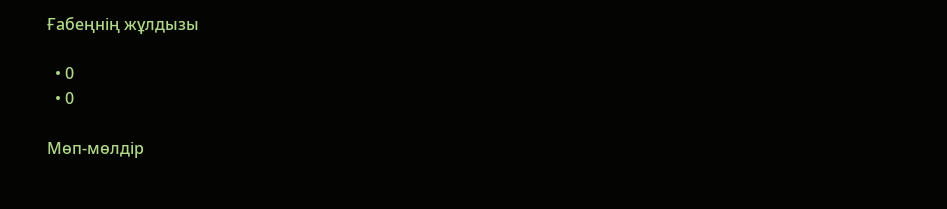Ғабеңнің жұлдызы

  • 0
  • 0

Мөп-мөлдір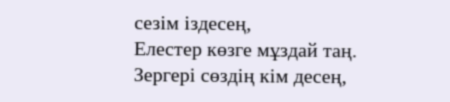сезім іздесең,
Елестер көзге мұздай таң.
Зергері сөздің кім десең,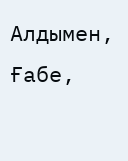Алдымен, Ғабе,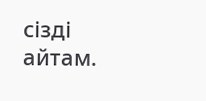сізді айтам.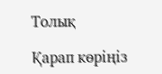Толық

Қарап көріңіз